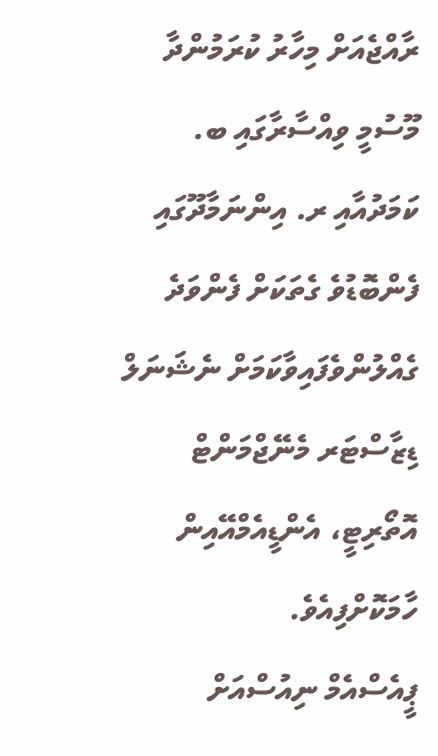ރާއްޖެއަށް މިހާރު ކުރަމުންދާ މޫސުމީ ވިއްސާރާގައި ބ. ކަމަދުއާއި ރ. އިންނަމާދޫގައި ފެންބޮޑުވެ ގެތަކަށް ފެންވަދެ ގެއްލުންވެފައިވާކަމަށް ނެޝަނަލް ޑިޒާސްޓަރ މެނޭޖްމަންޓް އޮތޯރިޓީ، އެންޑީއެމްއޭއިން ހާމަކޮށްފިއެވެ.
ޕީއެސްއެމް ނިއުސްއަށް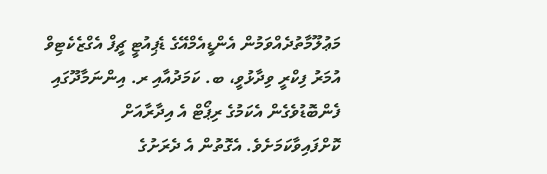މަޢުލޫމާތުދެއްވަމުން އެންޑީއެމްއޭގެ ޑެޕިއުޓީ ޗީފް އެގްޒެކެޓިވް އުމަރު ފިކްރީ ވިދާޅުވީ، ބ. ކަމަދުއާއި ރ. އިންނަމާދޫގައި ފެންބޮޑުވެގެން އެކަމުގެ ރިޕޯޓް އެ އިދާރާއަށް ކޮށްފައިވާކަމަށެވެ. އެގޮތުން އެ ދެރަށުގެ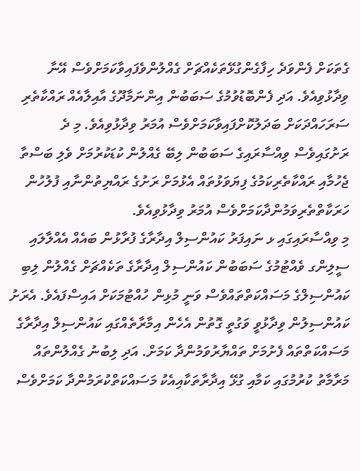ގެތަކަށް ފެންވަދެ ހިފާގެންގުޅޭތަކެއްޗަށް ގެއްލުންވެފައިވާކަމަށްވެސް އޭނާ ވިދާޅުވިއެވެ. އަދި ފެންބޮޑުވުމުގެ ސަބަބުން އިންނަމާދޫގެ އާއިލާއެއް ރައްކާތެރި ސަރަހައްދަކަށް ބަދަލުކޮށްފައިވާކަމަށްވެސް އުމަރު ވިދާޅުވިއެވެ. މި ދެ ރަށުގައިވެސް ވިއްސާރައިގެ ސަބަބުން ލިބޭ ގެއްލުން ކުޑަކުރުމަށް ވެލި ބަސްތާ ޖެހުމާއި ރައްކާތެރިކަމުގެ ފިޔަވަޅުތައް އެޅުމަށް ރަށުގެ ރައްޔިތުންނާއި ފުލުހުން ހަރަކާތްތެރިވަމުންދާކަމަށްވެސް އުމަރު ވިދާޅުވިއެވެ.
މި ވިއްސާރައިގައި ޅ ނައިފަރު ކައުންސިލް އިދާރާގެ ފުރާޅުން ބައެއް އެއްލާލައި ސީލިންގ ވެއްޓުމުގެ ސަބަބުން ކައުންސިލް އިދާރާގެ ތަކެއްޗަށް ގެއްލުން ލިބި ކައުންސިލްގެ މަސައްކަތްތައްވެސް ވަނީ މުޅިން ހުއްޓުމަކަށް އައިސްފައެވެ. އެރަށު ކައުންސިލުން ވިދާޅުވީ ވަގުތީ ގޮތުން އެހެން އިމާރާތެއްގައި ކައުންސިލް އިދާރާގެ މަސައްކަތްތައް ފެށުމަށް ތައްޔާރުވަމުންދާ ކަމަށް. އަދި ލިބުނު ގެއްލުންތައް މަރާމާތު ކުރުމުގައި ކަމާއި ގުޅޭ އިދާރާތަކާއިއެކު މަސައްކަތްކުރަމުންދާ ކަމަށްވެސް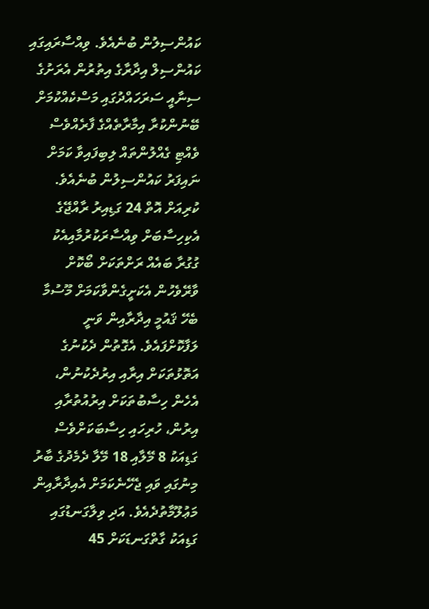ކައުންސިލުން ބުނެއެވެ. ވިއްސާރައިގައި ކައުންސިލް އިދާރާގެ އިތުރުން އެރަށުގެ ސިނާއީ ސަރަހައްދުގައި މަސްކެއްކުމަށް ބޭނުންކުރާ އިމާރާތެއްގެ ފާރެއްވެސް ވެއްޓި ގެއްލުންތައް ލިބިފައިވާ ކަމަށް ނައިފަރު ކައުންސިލުން ބުނެއެވެ.
ކުރިއަށް އޮތް 24 ގަޑިއިރު ރާއްޖޭގެ އެކިހިސާބަށް ވިއްސާރަކުރުމާއިއެކު ގުގުރާ ބައެއް ރަށްތަކަށް ބޯކޮށް ވާރޭވެހުން އެކަށީގެންވާކަމަށް މޫސުމާ ބެހޭ ޤައުމީ އިދާރާއިން ވަނީ ލަފާކޮށްފައެވެ. އެގޮތުން ދެކުނުގެ އަތޮޅުތަކަށް އިރާއި އިރުދެކުނުން، އެހެން ހިސާބުތަކަށް އިރުއުތުރާއި އިރުން، ހުރިހައި ހިސާބަކަށްވެސް ގަޑިއަކު 8 މޭލާއި 18 މޭލާ ދެމެދުގެ ބާރު މިނުގައި ވައި ޖެހޭނެކަމަށް އެއިދާރާއިން މަޢުލޫމާތުދެއެވެ. އަދި ވިލާގަނޑުގައި ގަޑިއަކު ގާތްގަނޑަކަށް 45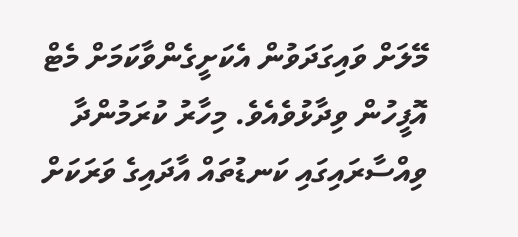މޭލަށް ވައިގަދަވުން އެކަށީގެންވާކަމަށް މެޓް އޮފީހުން ވިދާޅުވެއެވެ. މިހާރު ކުރަމުންދާ ވިއްސާރައިގައި ކަނޑުތައް އާދައިގެ ވަރަކަށް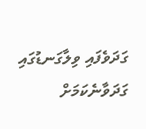ގަދަވެފައި ވިލާގަނޑުގައި ގަދަވާނެކަމަށް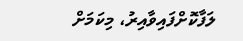ލަފާކޮށްފައިވާއިރު، މިކަމަށް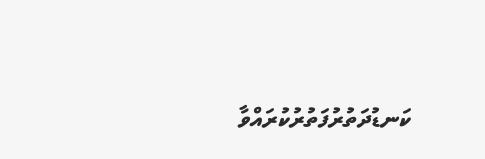ކަނޑުދަތުރުފަތުރުކުރައްވާ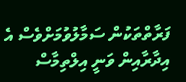ފަރާތްތަކުން ސަމާލުވުމަށްވެސް އެ އިދާރާއިން ވަނީ އިލްތިމާސް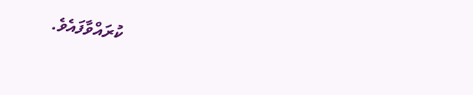ކުރައްވާފައެވެ.